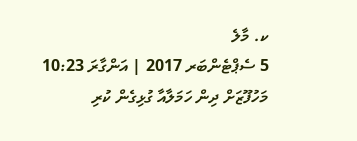ކ. މާލެ
5 ސެޕްޓެންބަރ 2017 | އަންގާރަ 10:23
މަހުފޫޒަށް ދިން ހަމަލާއާ ގުޅިގެން ކުރި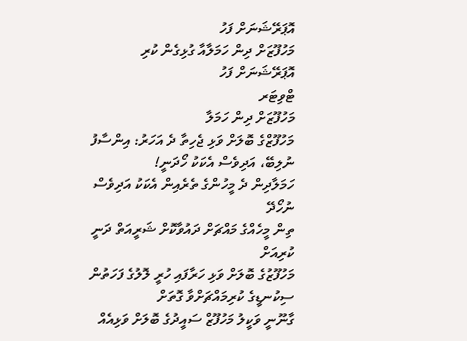އޮޕަރޭޝަނަށް ފަހު
މަހުފޫޒަށް ދިން ހަމަލާއާ ގުޅިގެން ކުރި އޮޕަރޭޝަނަށް ފަހު
ޓްވިޓަރ
މަހުފޫޒަށް ދިން ހަމަލާ
މަހުފޫޒްގެ ބޮލަށް ވަޅި ޖެހިތާ ދެ އަހަރު: އިންސާފު ނުލިބޭ، އަދިވެސް އެކަކު ހޯދަނީ!
ހަމަލާދިން ދެ މީހުންގެ ތެރެއިން އެކަކު އަދިވެސް ނުހޯދޭ
ތިން މީހެއްގެ މައްޗަށް ދައުވާކޮށް ޝަރީއަތް ދަނީ ކުރިއަށް
މަހުފޫޒުގެ ބޮލަށް ވަޅި ހަރާފައި ހުރީ ލޮލުގެ ފަހަތުން ސިކުނޑީގެ ކުރިމައްޗަށްވާ ގޮތަށް
ގާނޫނީ ވަކީލު މަހުފޫޒް ސައީދުގެ ބޮލަށް ވަޅިއެއް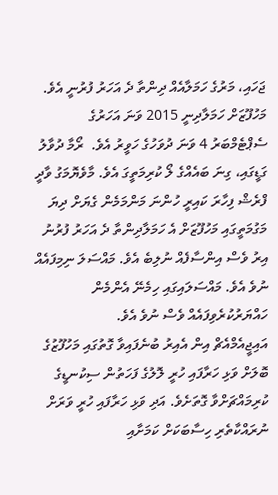ޖަހައި، މަރުގެ ހަމަލާއެއް ދިންތާ ދެ އަހަރު ފުރުނީ އެވެ. މަހުފޫޒަށް ހަމަލާދިނީ 2015 ވަނަ އަހަރުގެ ސެޕްޓެމްބަރު 4 ވަނަ ދުވަހުގެ ހަވީރު އެވެ.  ރޯމާ ދުވާލު ގަޑީގައި، ގިނަ ބައެއްގެ ލޯ ކުރިމަތީގަ އެވެ. މާވެޔޮމަގު ވާދީ ފްރެޝް ފިހާރަ ކައިރީ ހުންނަ މަންމަމެން ގެޔަށް ދިޔަ މަގުމަތީގައި މަހުފޫޒަށް އެ ހަމަލާދިންތާ ދެ އަހަރު ފުރުނު އިރު ވެސް އިންސާފެއް ނުލިބެ އެވެ. މައްސަލަ ނިމިފައެއް ނުވެ އެވެ. މައްސަލައިގައި ހިމެނޭ އެންމެން ހައްޔަރުކުރެވިފައެއް ވެސް ނުވެ އެވެ.
އައިޖީއެމްއެޗް އިން އެއިރު ބުނެފައިވާ ގޮތުގައި މަހުފޫޒުގެ ބޮލަށް ވަޅި ހަރާފައި ހުރީ ލޮލުގެ ފަހަތުން ސިކުނޑީގެ ކުރިމައްޗަށްވާ ގޮތަށެވެ. އަދި ވަޅި ހަރާފައި ހުރީ ވަރަށް ނުރައްކާތެރި ހިސާބަކަށް ކަމަށާއި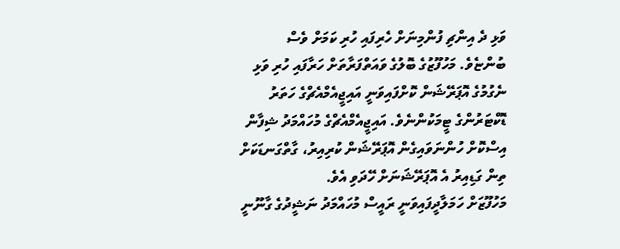ވަޅި ދެ އިންޗި ފުންމިނަށް ހެރިފައި ހުރި ކަމަށް ވެސް ބުންޏެވެ. މަހުފޫޒުގެ ބޮލުގެ ވައަތްފަރާތަށް ހަރާފައި ހުރި ވަޅި ނެގުމުގެ އޮޕަރޭޝަން ކޮށްފައިވަނީ އައިޖީއެމްއެޗްގެ ހަތަރު ޑޮކްޓަރުންގެ ޓީމަކުންނެވެ. އައިޖީއެމްއެޗްގެ މުހައްމަދު ޝިފާން އިސްކޮށް ހުންނަވައިގެން އޮޕަރޭޝަން ކުރިއިރު، ގާތްގަނޑަކަށް ތިން ގަޑިއިރު އެ އޮޕަރޭޝަނަށް ހޭދަވި އެވެ.
މަހުފޫޒަށް ހަމަލާދީފައިވަނީ ރައީސް މުހައްމަދު ނަޝީދުގެ ގާނޫނީ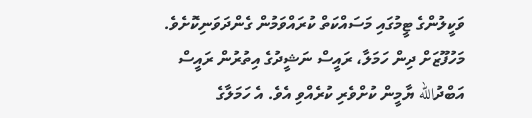ވަކީލުންގެ ޓީމުގައި މަސައްކަތް ކުރައްވަމުން ގެންދަވަނިކޮށެވެ. މަހުފޫޒަށް ދިން ހަމަލާ، ރައީސް ނަޝީދުގެ އިތުރުން ރައީސް އަބްދުالله ޔާމީން ކުށްވެރި ކުރެއްވި އެވެ. އެ ހަމަލާގެ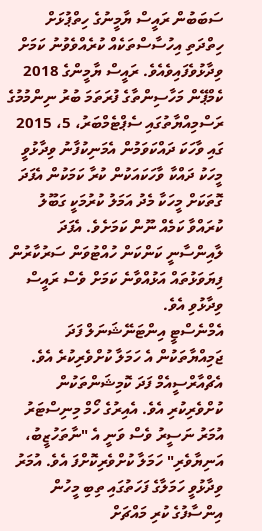ސަބަބުން ރައީސް ޔާމީނުގެ ހިތްޕުޅަށް ހިތްދަތި އިހުސާސްތަކެއް ކުރެއްވެވުނު ކަމަށް ވިދާޅުވެފައިވެއެވެ. ރައީސް ޔާމީންގެ 2018 ކެމްޕޭން މަހާސިންތާގެ ފުރަތަމަ ބުރު ނިންމުމުގެ ރަސްމިއްޔާތުގައި ސެޕްޓެމްބަރު، 5، 2015 ގައި ވާހަކަ ދައްކަވަމުން އެމަނިކުފާނު ވިދާޅުވީ މީހަކު ދައްކާ ވާހަކައަކުން ކުރާ ކަމަކުން އެފަދަ ގޮތަކަށް މީހަކާ މެދު އަމަލު ކުރުމަކީ ގަބޫލު ކުރައްވާ ކަމެއް ނޫން ކަމަށެވެ. އެފަދަ ލާއިންސާނީ ކަންކަން ހުއްޓުވަން ސަރުކާރުން ފިޔަވަޅުތައް އަޅުއްވާނެ ކަމަށް ވެސް ރައީސް ވިދާޅުވި އެވެ.
އެމްނެސްޓީ އިންޓަނޭޝަނަލް ފަދަ ޖަމިއްޔާތަކުން އެ ހަމަލާ ކުށްވެރިކުރެ އެވެ. އެޗްއާރްސީއެމް ފަދަ ކޮމިޝަންތަކުން ކުށްވެރިކުރި އެވެ. އެއިރުގެ ހޯމް މިނިސްޓަރު އުމަރު ނަސީރު ވެސް ވަނީ އެ "ނާތަހުޒީބު، އަނިޔާވެރި" ހަމަލާ ކުށްވެރިކޮށްފަ އެވެ. އުމަރު ވިދާޅުވީ ހަމަލާގެ ފަހަތުގައި ތިބި މީހުން އިންސާފުގެ ކުރި މައްޗަށް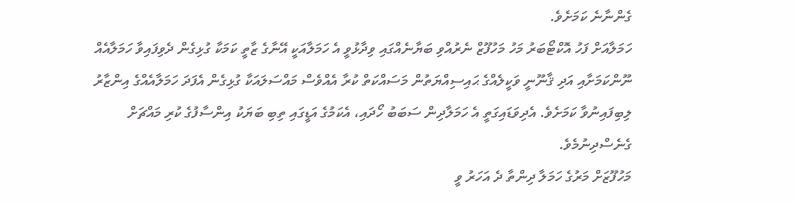ގެންނާނެ ކަމަށެވެ.
ހަމަލާއަށް ފަހު އޮކްޓޯބަރު މަހު މަހުފޫޒް ނެރުއްވި ބަޔާނެއްގައި ވިދާޅުވީ އެ ހަމަލާއަކީ އޭނާގެ ޒާތީ ކަމަކާ ގުޅިގެން ދެވިފައިވާ ހަމަލާއެއް ނޫންކަމަށާއި އަދި ޤާނޫނީ ވަކީލެއްގެ ޙައިސިއްޔަތުން މަސައްކަތް ކުރާ އެއްވެސް މައްސަލައަކާ ގުޅިގެން އެފަދަ ހަމަލާއެއްގެ އިންޒާރު ލިބިފައިނުވާ ކަމަށެވެ. އެދިވަޑައިގަތީ އެ ހަމަލާދިން ސަބަބު ހޯދައި، އެކަމުގެ އަޑީގައި ތިބި ބަޔަކު އިންސާފުގެ ކުރި މައްޗަށް ގެނެސްދިނުމެވެ.
މަހުފޫޒަށް މަރުގެ ހަމަލާ ދިންތާ ދެ އަހަރު ވީ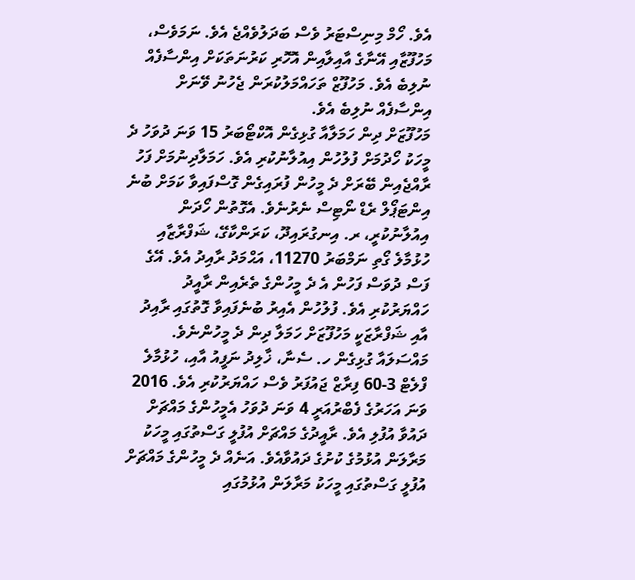އެވެ. ހޯމް މިނިސްޓަރު ވެސް ބަދަލުވެއްޖެ އެވެ. ނަމަވެސް، މަހުފޫޒާއި އޭނާގެ އާއިލާއިން އޮހޮރި ކަރުނަތަކަށް އިންސާފެއް ނުލިބެ އެވެ. މަހުފޫޒް ތަހައްމަލުކުރަން ޖެހުނު ވޭނަށް އިންސާފެއް ނުލިބެ އެވެ.
މަހުފޫޒަށް ދިން ހަމަލާއާ ގުޅިގެން އޮކްޓޯބަރު 15 ވަނަ ދުވަހު ދެ މީހަކު ހޯދުމަށް ފުލުހުން އިއުލާނުކުރި އެވެ. ހަމަލާދިނުމަށް ފަހު ރާއްޖެއިން ބޭރަށް ދެ މީހުން ފުރައިގެން ގޮސްފައިވާ ކަމަށް ބުނެ އިންޓަޕޯލް ރެޑް ނޯޓިސް ނެރުނެވެ. އެގޮތުން ހޯދަން އިއުލާނުކުރީ، ރ. އިނގުރައިދޫ، ކަރަންކާގޭ، ޝަފްރާޒާއި ހުޅުމާލެ ގޯތި ނަމްބަރު 11270، އަޙްމަދު ރާއިދު އެވެ. އޭގެ ފަސް ދުވަސް ފަހުން އެ ދެ މީހުންގެ ތެރެއިން ރާއީދު  ހައްޔަރުކުރި އެވެ. ފުލުހުން އެއިރު ބުނެފައިވާ ގޮތުގައި ރާއިދު އާއި ޝަފްރާޒަކީ މަހުފޫޒަށް ހަމަލާ ދިން ދެ މީހުންނެވެ. މައްސަލައާ ގުޅިގެން ހ. ސެނާ، ޚާލިދު ނަފީއު އާއި، ހުޅުމާލެ ފްލެޓް 3-60 ފިރާޒް ޖައުފަރު ވެސް ހައްޔަރުކުރި އެވެ. 2016 ވަނަ އަހަރުގެ ފެބްރުއަރީ 4 ވަނަ ދުވަހު އެމީހުންގެ މައްޗަށް ދައުވާ އުފުލި އެވެ. ރާއީދުގެ މައްޗަށް އުފުލީ ގަސްތުގައި މީހަކު މަރާލަން އުޅުމުގެ ކުށުގެ ދައުވާއެވެ. އަނެއް ދެ މީހުންގެ މައްޗަށް އުފުލީ ގަސްތުގައި މީހަކު މަރާލަން އުޅުމުގައި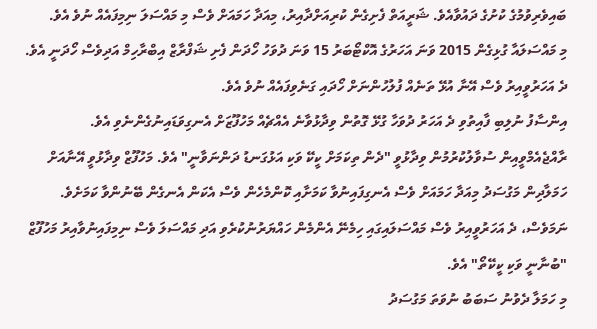ބައިވެރިވުމުގެ ކުށުގެ ދައުވާއެވެ. ޝަރީއަތް ފެށިގެން ކުރިއަށްދާއިރު، މިއަދާ ހަމައަށް ވެސް މި މައްސަލަ ނިމިފައެއް ނުވެ އެވެ.
މި މައްސަލައާ ގުޅިގެން 2015 ވަނަ އަހަރުގެ އޮކްޓޯބަރު 15 ވަނަ ދުވަހު ހޯދަން ފެށި ޝަފްރާޒް އިބްރާހިމް އަދިވެސް ހޯދަނީ އެވެ. ދެ އަހަރުވީއިރު ވެސް އޭނާ އުޅޭ ތަނެއް ފުލުހުންނަށް ހޯދައި ގަނެވިފައެއް ނުވެ އެވެ.
އިންސާފު ނުލިބި ފާއިތުވި ދެ އަހަރު ދުވަހާ ގުޅޭ ގޮތުން ވިދާޅުވާނެ އެއްޗެއް މަހުފޫޒަށް އެނގިވަޑައިނުގެންނެވި އެވެ. ރާއްޖެއެމްވީއިން ސުވާލުކުރުމުން ވިދާޅުވީ "ދެން ތިކަމަށް ކީކޭ ވަކި އަޅުގަނޑު ދަންނަވާނީ" އެވެ. މަހުފޫޒް ވިދާޅުވީ އޭނާއަށް ހަމަލާދިން މަގުސަދު މިއަދާ ހަމައަށް ވެސް އެނގިފައިނުވާ ކަމަށާއި ކޮންމެހެން ވެސް އެކަން އެނގެން ބޭނުންވާ ކަމަށެވެ. ނަމަވެސް، ދެ އަހަރުވީއިރު ވެސް މައްސަލައިގައި ހިމެނޭ އެންމެން ހައްޔަރުނުކުރެވި އަދި މައްސަލަ ވެސް ނިމިފައިނުވާއިރު މަހުފޫޒް "ބުނާނީ ވަކި ކީކޭތޯ" އެވެ.
މި ހަމަލާ ދެވުނު ސަބަބު ނުވަތަ މަގުސަދު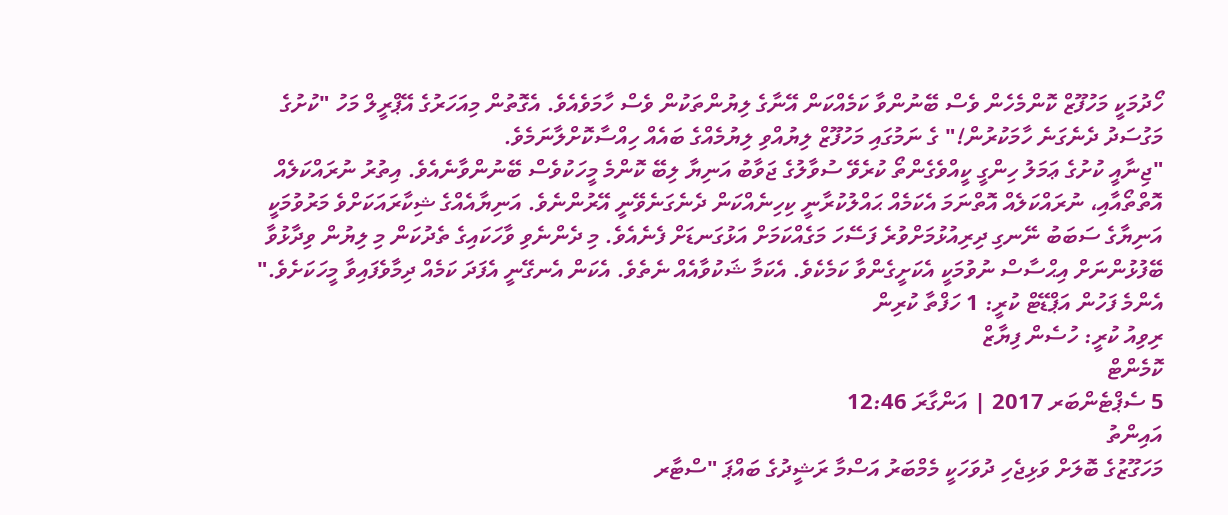ހޯދުމަކީ މަހުފޫޒް ކޮންމެހެން ވެސް ބޭނުންވާ ކަމެއްކަން އޭނާގެ ލިޔުންތަކުން ވެސް ހާމަވެއެވެ. އެގޮތުން މިއަހަރުގެ އޭޕްރީލް މަހު "ކުށުގެ މަގުސަދު ދެނެގަނެ ހާމަކުރުން!" ގެ ނަމުގައި މަހުފޫޒް ލިޔުއްވި ލިޔުމެއްގެ ބައެއް ހިއްސާކޮށްލާނަމެވެ.
"ޖިނާއީ ކުށުގެ ޢަމަލު ހިންގީ ކީއްވެގެންތޯ ކުރެވޭ ސުވާލުގެ ޖަވާބު އަނިޔާ ލިބޭ ކޮންމެ މީހަކުވެސް ބޭނުންވާނެއެވެ. އިތުރު ނުރައްކަލެއް އޮތްތޯއާއި، ނުރައްކަލެއް އޮތްނަމަ އެކަމެއް ޙައްލުކުރާނީ ކިހިނެއްކަން ދެނެގަނެވޭނީ އޭރުންނެވެ. އަނިޔާއެއްގެ ޝިކާރައަކަށްވެ މަރުވުމަކީ އަނިޔާގެ ސަބަބު ނޭނގި ދިރިއުޅުމަށްވުރެ ފަސޭހަ މަގެއްކަމަށް އަޅުގަނޑަށް ފެނެއެވެ. މި ދެންނެވި ވާހަކައިގެ ތެދުކަން މި ލިޔުން ވިދާޅުވާ ބޭފުޅުންނަށް އިޙްސާސް ނުވުމަކީ އެކަށީގެންވާ ކަމެކެވެ. އެކަމާ ޝަކުވާއެއް ނެތެވެ. އެކަން އެނގޭނީ އެފަދަ ކަމެއް ދިމާވެފައިވާ މީހަކަށެވެ."
އެންމެ ފަހުން އަޕްޑޭޓް ކުރީ: 1 ހަފްތާ ކުރިން
ރިވިއު ކުރީ: ހުސެން ފިޔާޒް
ކޮމެންޓް
5 ސެޕްޓެންބަރ 2017 | އަންގާރަ 12:46
އައިންތު
މަހަގޫޒުގެ ބޮލަށް ވަޅިޖެހި ދުވަހަކީ މެމްބަރު އަސްމާ ރަޝީދުގެ ބައްޕަ "ސްޓާރ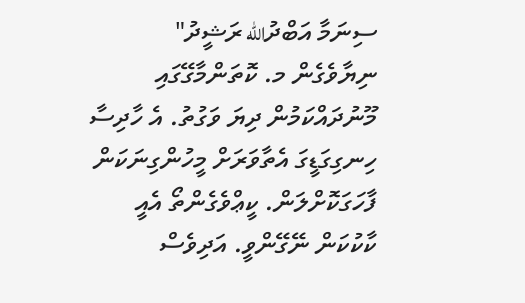ސިނަމާ އަބްދުالله ރަޝީދު" ނިޔާވެގެން މ. ކޮތަންމާގޭގައި މޫނުދައްކަމުން ދިޔަ ވަގުތު. އެ ހާދިސާ ހިނގިގަޑީގަ އެތާވަރަށް މީހުންގިނަކަން ފާހަގަކޮށްލަން. ކީޢްވެގެންތޯ އެއީ ކާކުކަން ނޭގޭންވީ. އަދިވެސް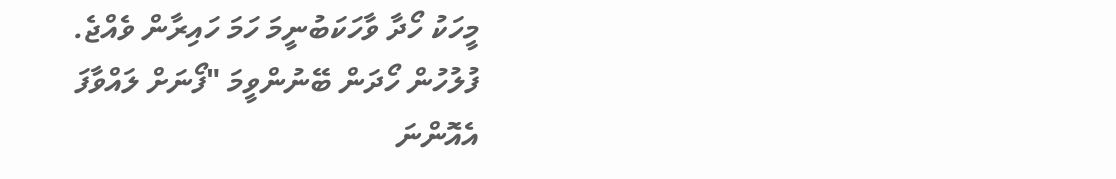މީހަކު ހޯދާ ވާހަކަބުނީމަ ހަމަ ހައިރާން ވެއްޖެ. ފުލުހުން ހޯދަން ބޭނުންވީމަ "ފޯނަށް ލައްވާފަ އެއޮންނަ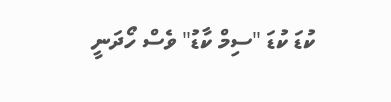ކުޑަ ކުޑަ "ސިމް ކާޑު" ވެސް ހޯދަނީ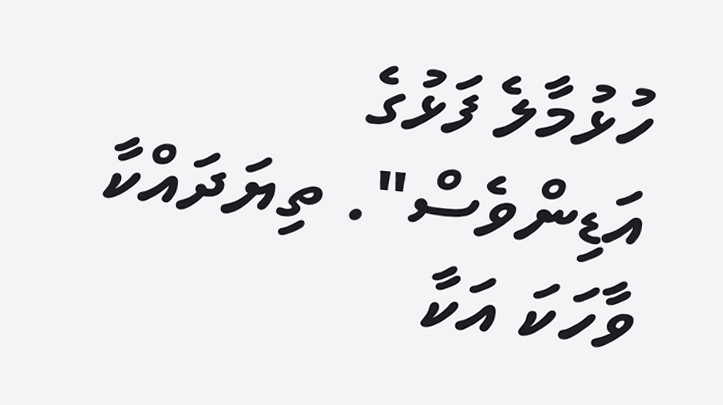ހުޅުމާލެ ފަޅުގެ އަޑިންވެސް". ތިޔަދައްކާ ވާހަކަ އަކާ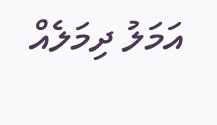އަމަލު ދިމަލެއް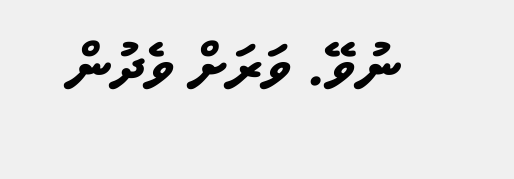ނުވޭ. ވަރަށް ވެދުން